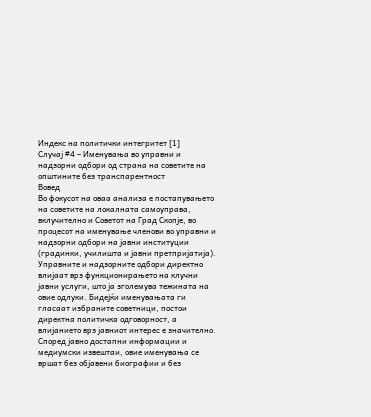Индекс на политички интегритет [1]
Случај #4 – Именувања во управни и надзорни одбори од страна на советите на општините без транспарентност
Вовед
Во фокусот на оваа анализа е постапувањето на советите на локалната самоуправа, вклучително и Советот на Град Скопје, во процесот на именување членови во управни и надзорни одбори на јавни институции (градинки, училишта и јавни претпријатија).
Управните и надзорните одбори директно влијаат врз функционирањето на клучни јавни услуги, што ја зголемува тежината на овие одлуки. Бидејќи именувањата ги гласаат избраните советници, постои директна политичка одговорност, а влијанието врз јавниот интерес е значително.
Според јавно достапни информации и медиумски извештаи, овие именувања се вршат без објавени биографии и без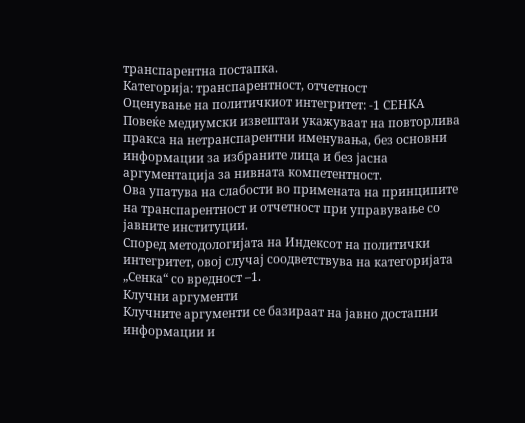транспарентна постапка.
Категорија: транспарентност, отчетност
Оценување на политичкиот интегритет: -1 СЕНКА
Повеќе медиумски извештаи укажуваат на повторлива пракса на нетранспарентни именувања, без основни информации за избраните лица и без јасна аргументација за нивната компетентност.
Ова упатува на слабости во примената на принципите на транспарентност и отчетност при управување со јавните институции.
Според методологијата на Индексот на политички интегритет, овој случај соодветствува на категоријата „Сенка“ со вредност –1.
Клучни аргументи
Клучните аргументи се базираат на јавно достапни информации и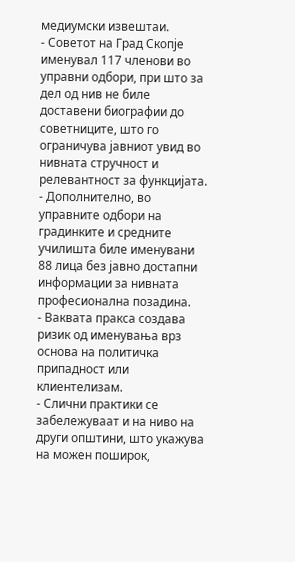медиумски извештаи.
- Советот на Град Скопје именувал 117 членови во управни одбори, при што за дел од нив не биле доставени биографии до советниците, што го ограничува јавниот увид во нивната стручност и релевантност за функцијата.
- Дополнително, во управните одбори на градинките и средните училишта биле именувани 88 лица без јавно достапни информации за нивната професионална позадина.
- Ваквата пракса создава ризик од именувања врз основа на политичка припадност или клиентелизам.
- Слични практики се забележуваат и на ниво на други општини, што укажува на можен поширок,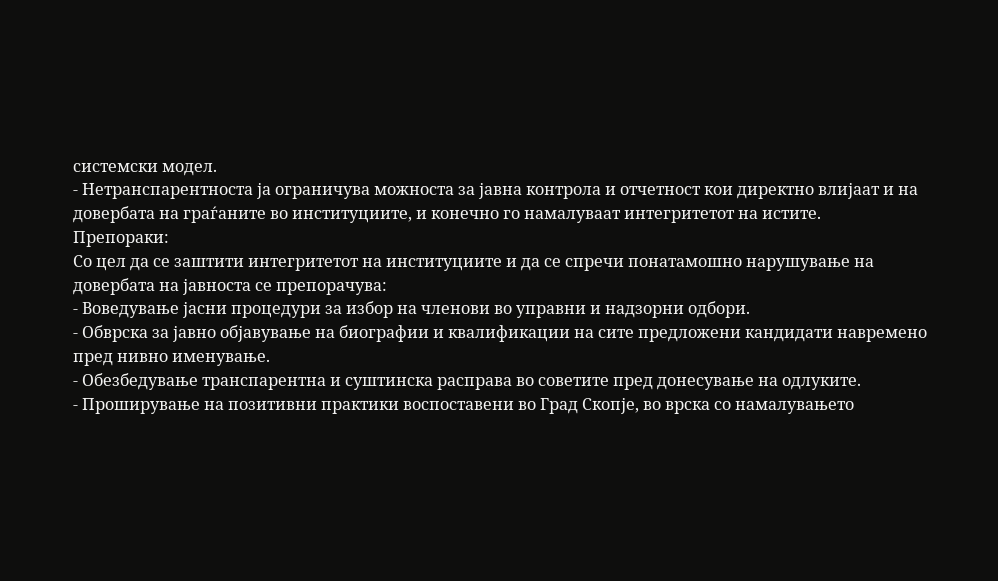системски модел.
- Нетранспарентноста ја ограничува можноста за јавна контрола и отчетност кои директно влијаат и на довербата на граѓаните во институциите, и конечно го намалуваат интегритетот на истите.
Препораки:
Со цел да се заштити интегритетот на институциите и да се спречи понатамошно нарушување на довербата на јавноста се препорачува:
- Воведување јасни процедури за избор на членови во управни и надзорни одбори.
- Обврска за јавно објавување на биографии и квалификации на сите предложени кандидати навремено пред нивно именување.
- Обезбедување транспарентна и суштинска расправа во советите пред донесување на одлуките.
- Проширување на позитивни практики воспоставени во Град Скопје, во врска со намалувањето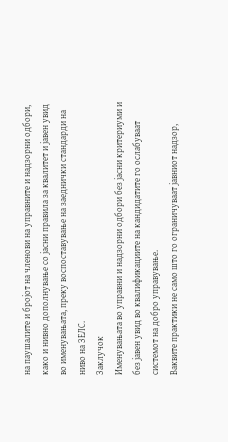на паушалите и бројот на членови на управните и надзорни одбори, како и нивно дополнување со јасни правила за квалитет и јавен увид во именувањата, преку воспоставување на заеднички стандарди на ниво на ЗЕЛС.
Заклучок
Именувањата во управни и надзорни одбори без јасни критериуми и без јавен увид во квалификациите на кандидатите го ослабуваат системот на добро управување.
Ваквите практики не само што го ограничуваат јавниот надзор,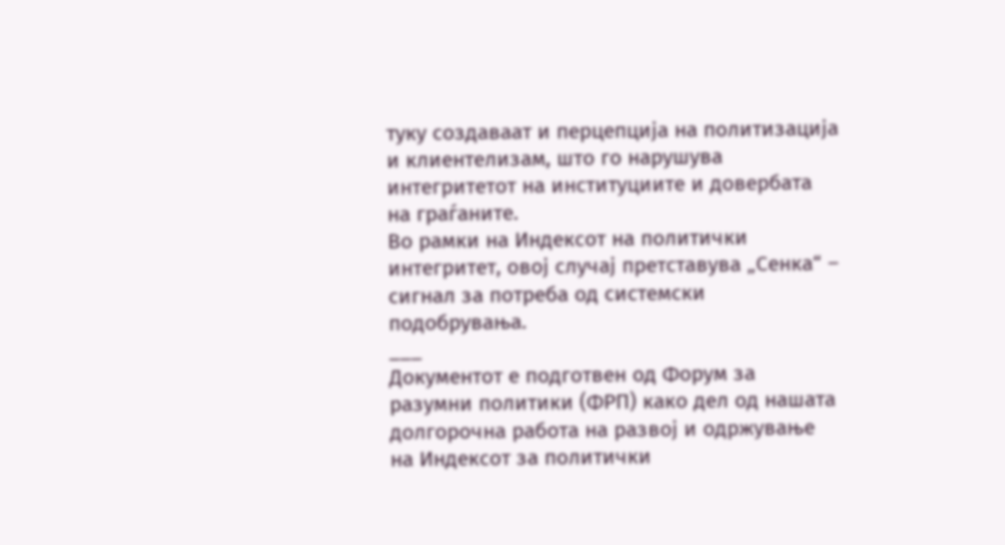туку создаваат и перцепција на политизација и клиентелизам, што го нарушува интегритетот на институциите и довербата на граѓаните.
Во рамки на Индексот на политички интегритет, овој случај претставува „Сенка“ – сигнал за потреба од системски подобрувања.
___
Документот е подготвен од Форум за разумни политики (ФРП) како дел од нашата долгорочна работа на развој и одржување на Индексот за политички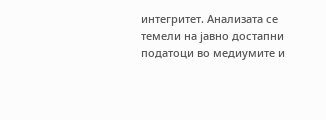интегритет. Анализата се темели на јавно достапни податоци во медиумите и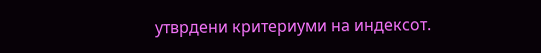утврдени критериуми на индексот.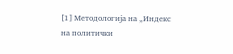[1] Методологија на „Индекс на политички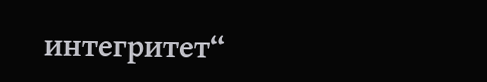интегритет“